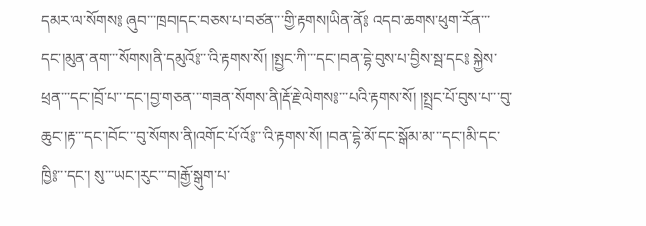དམར་ལ་སོགས༔ ཞུབ་་་ཁྲབ།དང་བཅས་པ་བཙན་་་གྱི་རྟགས།ཡིན་ནོ༔ འདབ་ཆགས་ཕུག་རོན་་་དང་།མུན་ནག་་་སོགས།ནི་དམུའོ༔་་་འི་རྟགས་སོ། །སྤྱང་ཀི་་་དང་།བན་དྷེ་བུས་པ་བྱིས་སྦ་དང༔ སྐྱེས་ཕྲན་་་དང་།བྲོ་པ་་་དང་།བྱ་གཅན་་་གཟན་སོགས་ནི།རྡོ་རྗེ་ལེགས༔་་་པའི་རྟགས་སོ། །སྤྲང་པོ་བུས་པ་་་བུ་ཆུང་།རྟ་་་དང་།བོང་་་བུ་སོགས་ནི།འགོང་པོ་འོ༔་་་འི་རྟགས་སོ། །བན་དྷེ་མོ་དང་སྒོམ་མ་་་དང་།མི་དང་ཁྱི༔་་་དང་། སུ་་་ཡང་།རུང་་་བ།རྒྱོ་སྒུག་པ་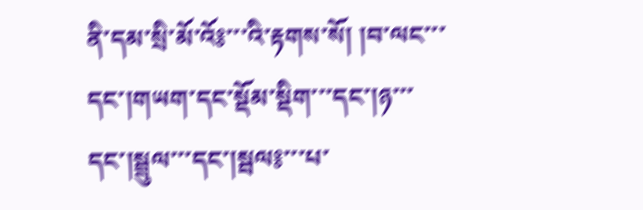ནི་དམ་སྲི་མོ་འོ༔་་་འི་རྟགས་སོ། །བ་ལང་་་དང་།གཡག་དང་སྡོམ་སྡིག་་་དང་།ཉ་་་དང་།སྦྲུལ་་་དང་།སྦལ༔་་་པ་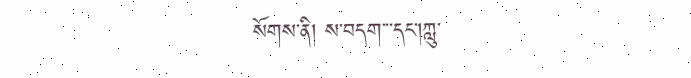སོགས་ནི། ས་བདག་་་དང་།ཀླུ་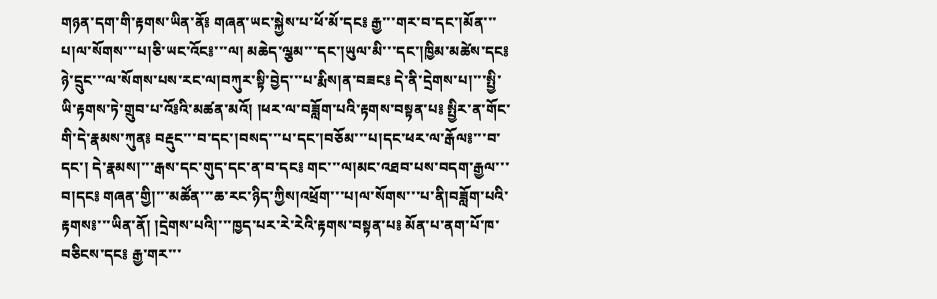གཉན་དག་གི་རྟགས་ཡིན་ནོ༔ གཞན་ཡང་སྐྱེས་པ་ཕོ་མོ་དང༔ རྒྱ་་་གར་བ་དང་།མོན་་་པ།ལ་སོགས་་་པ།ཅི་ཡང་འོང༔་་་ལ། མཆེད་ལྕམ་་་དང་།ཡུལ་མི་་་དང་།ཁྱིམ་མཚེས་དང༔ ཉེ་དྲུང་་་ལ་སོགས་པས་རང་ལ།བཀུར་སྟི་བྱེད་་་པ་རྨིས།ན་བཟང༔ དེ་ནི་དྲེགས་པ།་་་སྤྱི་ཡི་རྟགས་ཏེ་གྲུབ་པ་འོ༔འི་མཚན་མའོ། །ཕར་ལ་བཟློག་པའི་རྟགས་བསྟན་པ༔ སྤྱིར་ན་གོང་གི་དེ་རྣམས་ཀུན༔ བརྡུང་་་བ་དང་།བསད་་་པ་དང་།བཅོམ་་་པ།དང་ཕར་ལ་རྒོལ༔་་་བ་དང་། དེ་རྣམས།་་་རྒས་དང་གུད་དང་ན་བ་དང༔ གང་་་ལ།མང་འཐབ་པས་བདག་རྒྱལ་་་བ།དང༔ གཞན་གྱི།་་་མཚོན་་་ཆ་རང་ཉིད་ཀྱིས།འཕྲོག་་་པ།ལ་སོགས་་་པ་ནི།བཟློག་པའི་རྟགས༔་་་ཡིན་ནོ། །དྲེགས་པའི།་་་ཁྱད་པར་རེ་རེའི་རྟགས་བསྟན་པ༔ མོན་པ་ནག་པོ་ཁ་བཅིངས་དང༔ རྒྱ་གར་་་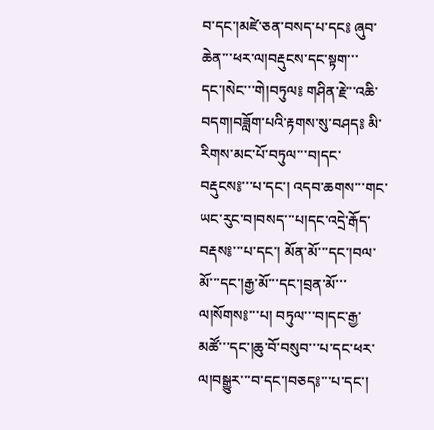བ་དང་།མཛེ་ཅན་བསད་པ་དང༔ ཞུབ་ཆེན་་་ཕར་ལ།བརྡུངས་དང་སྟག་་་དང་།སེང་་་གེ།བཏུལ༔ གཤིན་རྗེ་་་འཆི་བདག།བཟློག་པའི་རྟགས་སུ་བཤད༔ མི་རིགས་མང་པོ་བཏུལ་་་བ།དང་བརྡུངས༔་་་པ་དང་། འདབ་ཆགས་་་གང་ཡང་རུང་བ།བསད་་་པ།དང་འདྲེ་རྒོད་བརྡས༔་་་པ་དང་། མོན་མོ་་་དང་།བལ་མོ་་་དང་།རྒྱ་མོ་་་དང་།བྲན་མོ་་་ལ།སོགས༔་་་པ། བཏུལ་་་བ།དང་རྒྱ་མཚོ་་་དང་།ཆུ་བོ་བསུབ་་་པ་དང་ཕར་ལ།བསྒྱུར་་་བ་དང་།བཅད༔་་་པ་དང་།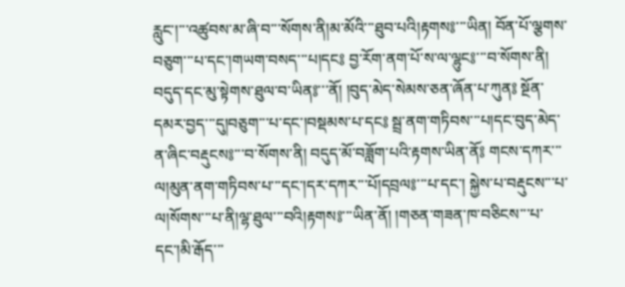རླུང་།་་་འཚུབས་མ་ཞི་བ་་་སོགས་ནི།མ་མོའི་་་ཐུབ་པའི།རྟགས༔་་་ཡིན། བོན་པོ་ལྕགས་བཅུག་་་པ་དང་།གཡག་བསད་་་པ།དང༔ བྱ་རོག་ནག་པོ་ས་ལ་ལྷུང༔་་་བ་སོགས་ནི། བདུད་དང་མུ་སྟེགས་ཐུལ་བ་ཡིན༔་་་ནོ། །བུད་མེད་སེམས་ཅན་ཞོན་པ་ཀུན༔ སྔོན་དམར་བྱད་་་དུ།བཅུག་་་པ་དང་།བསྡམས་པ་དང༔ སྦྲ་ནག་གཏིབས་་་པ།དང་བུད་མེད་ན་ཞིང་བརྡུངས༔་་་བ་སོགས་ནི། བདུད་མོ་བཟློག་པའི་རྟགས་ཡིན་ནོ༔ གངས་དཀར་་་ལ།མུན་ནག་གཏིབས་པ་་་དང་།དར་དཀར་་་པོ།དབྲལ༔་་་པ་དང་། སྐྱེས་པ་བརྡུངས་་་པ་ལ།སོགས་་་པ་ནི།ལྷ་ཐུལ་་་བའི།རྟགས༔་་་ཡིན་ནོ། །གཅན་གཟན་ཁ་བཅིངས་་་པ་དང་།མི་རྒོད་་་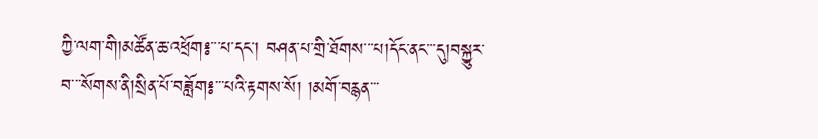ཀྱི་ལག་གི།མཚོན་ཆ་འཕྲོག༔་་་པ་དང་། བཤན་པ་གྲི་ཐོགས་་་པ།དོང་ནང་་་དུ།བསྐྱུར་བ་་་སོགས་ནི།སྲིན་པོ་བཟློག༔་་་པའི་རྟགས་སོ། །མགོ་བརྙན་་་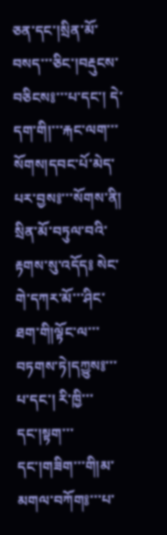ཅན་དང་།སྲིན་མོ་བསད་་་ཅིང་།བརྡུངས་བཅིངས༔་་་པ་དང་། དེ་དག་གི།་་་རྐང་ལག་་་སོགས།དབང་པོ་མེད་པར་བྱས༔་་་སོགས་ནི། སྲིན་མོ་བཏུལ་བའི་རྟགས་སུ་འདོད༔ སེང་གེ་དཀར་མོ་་་ཤིང་ཐག་གི།ལྟོང་ལ་་་བཏགས་ཏེ།དཀྱུས༔་་་པ་དང་། རི་ཁྱི་་་དང་།སྟག་་་དང་།གཟིག་་་གི།མ་མགལ་བཀོག༔་་་པ་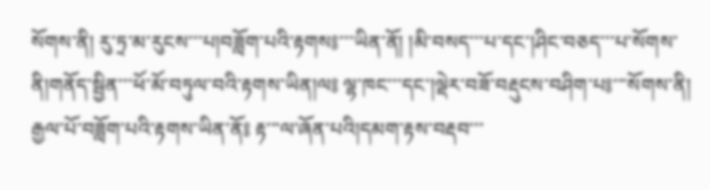སོགས་ནི། རུ་ཏྲ་མ་རུངས་་་པ།བཟློག་པའི་རྟགས༔་་་ཡིན་ནོ། །མི་བསད་་་པ་དང་།ཤིང་བཅད་་་པ་སོགས་ནི།གནོད་སྦྱིན་་་ཕོ་མོ་བཏུལ་བའི་རྟགས་ཡིན།ལ༔ ལྷ་ཁང་་་དང་།ལྡེར་བཟོ་བརྡུངས་བཤིག་པ༔་་་སོགས་ནི། རྒྱལ་པོ་བཟློག་པའི་རྟགས་ཡིན་ནོ༔ རྟ་་་ལ་ཞོན་པའི།དམག་རྟས་བརྡབ་་་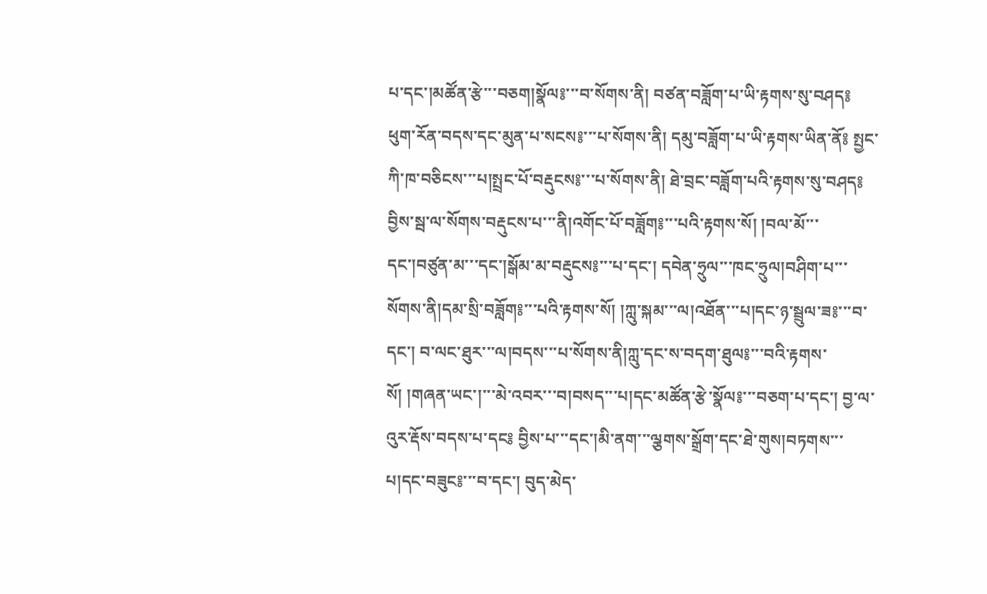པ་དང་།མཚོན་རྩེ་་་བཅག།སྣོལ༔་་་བ་སོགས་ནི། བཙན་བཟློག་པ་ཡི་རྟགས་སུ་བཤད༔ ཕུག་རོན་བདས་དང་མུན་པ་སངས༔་་་པ་སོགས་ནི། དམུ་བཟློག་པ་ཡི་རྟགས་ཡིན་ནོ༔ སྤྱང་ཀི་ཁ་བཅིངས་་་པ།སྤྲང་པོ་བརྡུངས༔་་་པ་སོགས་ནི། ཐེ་བྲང་བཟློག་པའི་རྟགས་སུ་བཤད༔ བྱིས་སྦ་ལ་སོགས་བརྡུངས་པ་་་ནི།འགོང་པོ་བཟློག༔་་་པའི་རྟགས་སོ། །བལ་མོ་་་དང་།བཙུན་མ་་་དང་།སྒོམ་མ་བརྡུངས༔་་་པ་དང་། དབེན་ཧྲུལ་་་ཁང་ཧྲུལ།བཤིག་པ་་་སོགས་ནི།དམ་སྲི་བཟློག༔་་་པའི་རྟགས་སོ། །ཀླུ་སྐམ་་་ལ།འཐོན་་་པ།དང་ཉ་སྦྲུལ་ཟ༔་་་བ་དང་། བ་ལང་ཐུར་་་ལ།བདས་་་པ་སོགས་ནི།ཀླུ་དང་ས་བདག་ཐུལ༔་་་བའི་རྟགས་སོ། །གཞན་ཡང་།་་་མེ་འབར་་་བ།བསད་་་པ།དང་མཚོན་རྩེ་སྣོལ༔་་་བཅག་པ་དང་། བྱ་ལ་འུར་རྡོས་བདས་པ་དང༔ བྱིས་པ་་་དང་།མི་ནག་་་ལྕགས་སྒྲོག་དང་ཐེ་གུས།བཏགས་་་པ།དང་བཟུང༔་་་བ་དང་། བུད་མེད་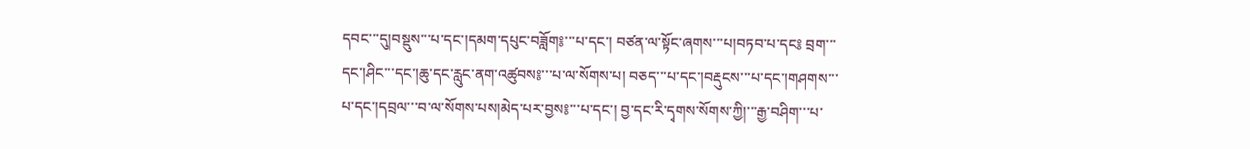དབང་་་དུ།བསྡུས་་་པ་དང་།དམག་དཔུང་བཟློག༔་་་པ་དང་། བཙན་ལ་སྟོང་ཞགས་་་པ།བཏབ་པ་དང༔ བྲག་་་དང་།ཤིང་་་དང་།ཆུ་དང་རླུང་ནག་འཚུབས༔་་་པ་ལ་སོགས་པ། བཅད་་་པ་དང་།བརྡུངས་་་པ་དང་།གཤགས་་་པ་དང་།དབྲལ་་་བ་ལ་སོགས་པས།མེད་པར་བྱས༔་་་པ་དང་། བྱ་དང་རི་དྭགས་སོགས་ཀྱི།་་་རྒྱ་བཤིག་་་པ་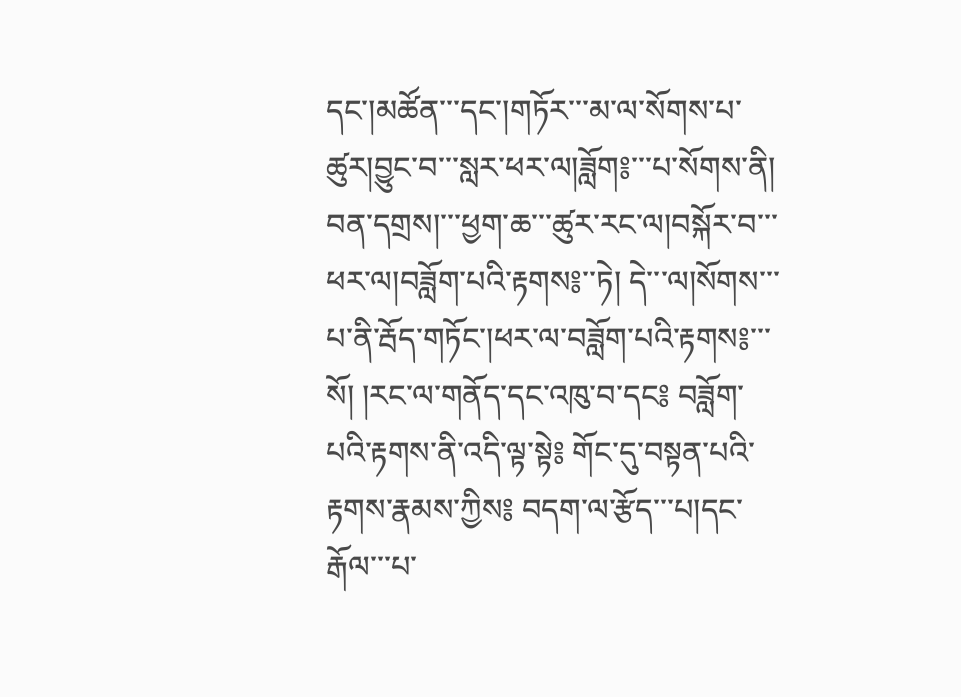དང་།མཚོན་་་དང་།གཏོར་་་མ་ལ་སོགས་པ་ཚུར།བྱུང་བ་་་སླར་ཕར་ལ།ཟློག༔་་་པ་སོགས་ནི། བན་དགྲས།་་་ཕྱག་ཆ་་་ཚུར་རང་ལ།བསྐོར་བ་་་ཕར་ལ།བཟློག་པའི་རྟགས༔་་ཏེ། དེ་་་ལ།སོགས་་་པ་ནི་རྦོད་གཏོང་།ཕར་ལ་བཟློག་པའི་རྟགས༔་་་སོ། །རང་ལ་གནོད་དང་འཁུ་བ་དང༔ བཟློག་པའི་རྟགས་ནི་འདི་ལྟ་སྟེ༔ གོང་དུ་བསྟན་པའི་རྟགས་རྣམས་ཀྱིས༔ བདག་ལ་རྩོད་་་པ།དང་རྒོལ་་་པ་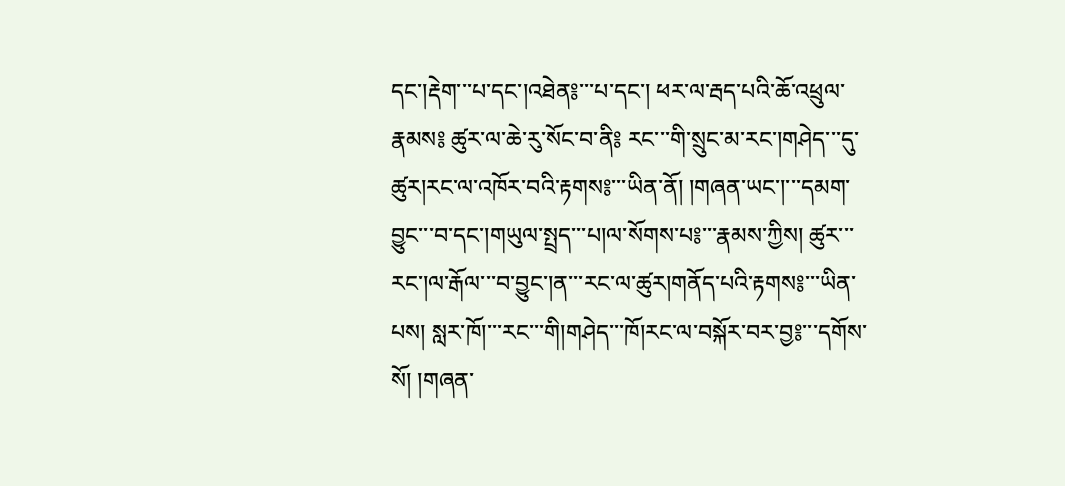དང་།རྡེག་་་པ་དང་།འཐེན༔་་་པ་དང་། ཕར་ལ་རྦད་པའི་ཆོ་འཕྲུལ་རྣམས༔ ཚུར་ལ་ཆེ་རུ་སོང་བ་ནི༔ རང་་་གི་སྲུང་མ་རང་།གཤེད་་་དུ་ཚུར།རང་ལ་འཁོར་བའི་རྟགས༔་་་ཡིན་ནོ། །གཞན་ཡང་།་་་དམག་བྱུང་་་བ་དང་།གཡུལ་སྤྲད་་་པ།ལ་སོགས་པ༔་་་རྣམས་ཀྱིས། ཚུར་་་རང་།ལ་རྒོལ་་་བ་བྱུང་།ན་་་རང་ལ་ཚུར།གནོད་པའི་རྟགས༔་་་ཡིན་པས། སླར་ཁོ།་་་རང་་་གི།གཤེད་་་ཁོ།རང་ལ་བསྐོར་བར་བྱ༔་་་དགོས་སོ། །གཞན་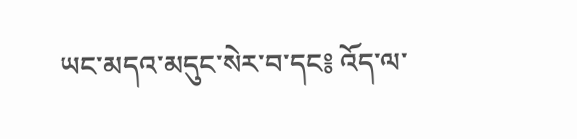ཡང་མདའ་མདུང་སེར་བ་དང༔ འོད་ལ་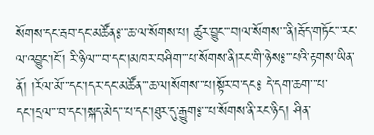སོགས་དང་རྦབ་དང་མཚོན༔་་་ཆ་ལ་སོགས་པ། ཚུར་བྱུང་་་བ།ལ་སོགས་་་ནི།རྦོད་གཏོང་་་རང་ལ་འབྱུང་།ངོ་། རི་ཉིལ་་་བ་དང་།མཁར་བཤིག་་་པ་སོགས་ནི།རང་གི་ཉེས༔་་་པའི་རྟགས་ཡིན་ནོ། །རོལ་མོ་་་དང་།དར་དང་མཚོན་་་ཆ་ལ།སོགས་་་པ།སྟོར་བ་དང༔ དེ་དག་ཆག་་་པ་དང་།དྲལ་་་བ་དང་།སྐད་མེད་་་པ་དང་།ཐུར་དུ་རྒྱུག༔་་་པ་སོགས་ནི་རང་ཉིད། ཤིན་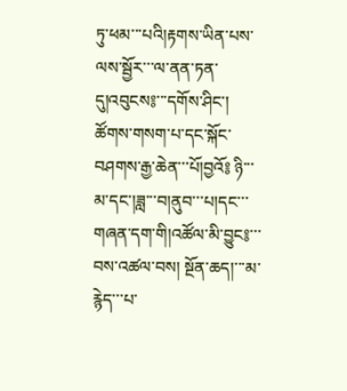ཏུ་ཕམ་་་པའི།རྟགས་ཡིན་པས་ལས་སྦྱོར་་་ལ་ནན་ཏན་དུ།འབུངས༔་་་དགོས་ཤིང་། ཚོགས་གསག་པ་དང་སྐོང་བཤགས་རྒྱ་ཆེན་་་པོ།བྱའོ༔ ཉི་་་མ་དང་།ཟླ་་་བ།ནུབ་་་པ།དང་་་གཞན་དག་གི།འཚོལ་མི་བྱུང༔་་་བས་འཚལ་བས། སྔོན་ཆད།་་་མ་རྙེད་་་པ་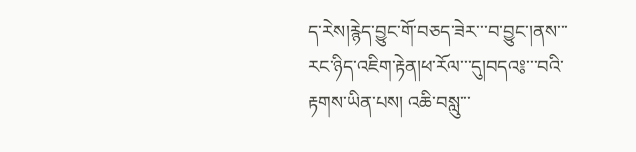ད་རེས།རྙེད་བྱུང་གོ་བཅད་ཟེར་་་བ་བྱུང་།ནས་་་རང་ཉིད་འཇིག་རྟེན།ཕ་རོལ་་་དུ།བདའ༔་་་བའི་རྟགས་ཡིན་པས། འཆི་བསླུ་་་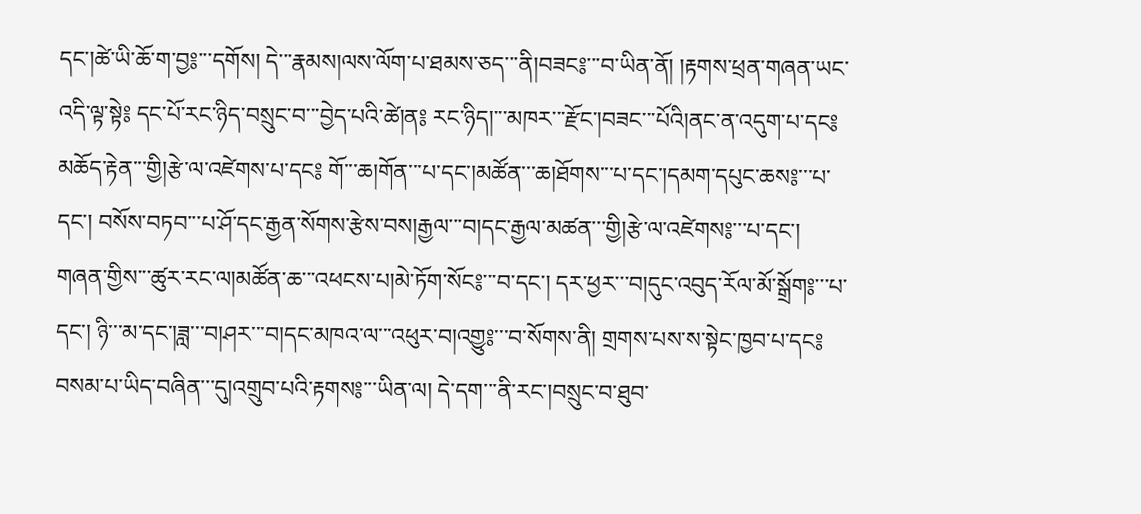དང་།ཚེ་ཡི་ཆོ་ག་བྱ༔་་་དགོས། དེ་་་རྣམས།ལས་ལོག་པ་ཐམས་ཅད་་་ནི།བཟང༔་་་བ་ཡིན་ནོ། །རྟགས་ཕྲན་གཞན་ཡང་འདི་ལྟ་སྟེ༔ དང་པོ་རང་ཉིད་བསྲུང་བ་་་བྱེད་པའི་ཚེ།ན༔ རང་ཉིད།་་་མཁར་་་རྫོང་།བཟང་་་པོའི།ནང་ན་འདུག་པ་དང༔ མཆོད་རྟེན་་་གྱི།རྩེ་ལ་འཛེགས་པ་དང༔ གོ་་་ཆ།གོན་་་པ་དང་།མཚོན་་་ཆ།ཐོགས་་་པ་དང་།དམག་དཔུང་ཆས༔་་་པ་དང་། བསོས་བཏབ་་་པ་ཤོ་དང་རྒྱན་སོགས་རྩེས་བས།རྒྱལ་་་བ།དང་རྒྱལ་མཚན་་་གྱི།རྩེ་ལ་འཛེགས༔་་་པ་དང་། གཞན་གྱིས་་་ཚུར་རང་ལ།མཚོན་ཆ་་་འཕངས་པ།མེ་ཏོག་སོང༔་་་བ་དང་། དར་ཕྱར་་་བ།དུང་འབུད་རོལ་མོ་སྒྲོག༔་་་པ་དང་། ཉི་་་མ་དང་།ཟླ་་་བ།ཤར་་་བ།དང་མཁའ་ལ་་་འཕུར་བ།འགྱུ༔་་་བ་སོགས་ནི། གྲགས་པས་ས་སྟེང་ཁྱབ་པ་དང༔ བསམ་པ་ཡིད་བཞིན་་་དུ།འགྲུབ་པའི་རྟགས༔་་་ཡིན་ལ། དེ་དག་་་ནི་རང་།བསྲུང་བ་ཐུབ་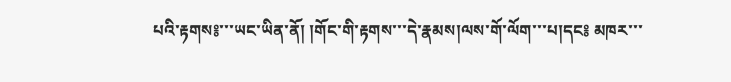པའི་རྟགས༔་་་ཡང་ཡིན་ནོ། །གོང་གི་རྟགས་་་དེ་རྣམས།ལས་གོ་ལོག་་་པ།དང༔ མཁར་་་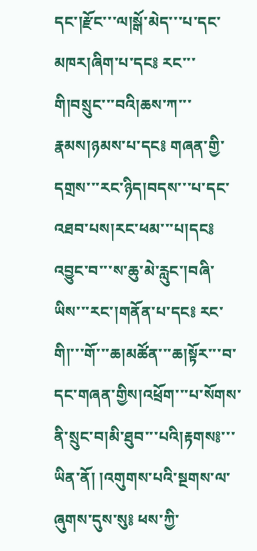དང་།རྫོང་་་ལ།སྒོ་མེད་་་པ་དང་མཁར།ཞིག་པ་དང༔ རང་་་གི།བསྲུང་་་བའི།ཆས་ཀ་་་རྣམས།ཉམས་པ་དང༔ གཞན་གྱི་དགྲས་་་རང་ཉིད།བདས་་་པ་དང་འཐབ་པས།རང་ཕམ་་་པ།དང༔ འབྱུང་བ་་་ས་ཆུ་མེ་རླུང་།བཞི་ཡིས་་་རང་།གནོན་པ་དང༔ རང་གི།་་་གོ་་་ཆ།མཚོན་་་ཆ།སྟོར་་་བ་དང་གཞན་གྱིས།འཕྲོག་་་པ་སོགས་ནི་སྲུང་བ།མི་ཐུབ་་་པའི།རྟགས༔་་་ཡིན་ནོ། །འགུགས་པའི་སྔགས་ལ་ཞུགས་དུས་སུ༔ ཕས་ཀྱི་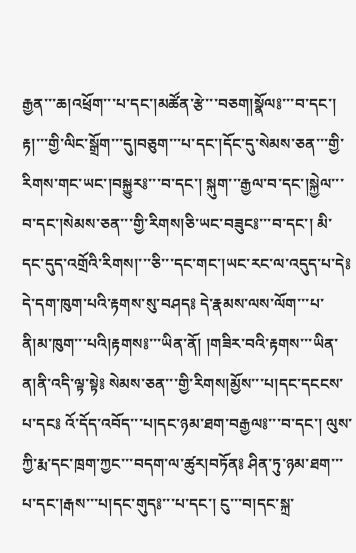རྒྱན་་་ཆ།འཕྲོག་་་པ་དང་།མཚོན་རྩེ་་་བཅག།སྣོལ༔་་་བ་དང་། རྟ།་་་གྱི་ལིང་སྒྲོག་་་དུ།བཅུག་་་པ་དང་།དོང་དུ་སེམས་ཅན་་་གྱི་རིགས་གང་ཡང་།བསྐྱུར༔་་་བ་དང་། སྐུག་་་རྒྱལ་བ་དང་།སྐྱེལ་་་བ་དང་།སེམས་ཅན་་་གྱི་རིགས།ཅི་ཡང་བཟུང༔་་་བ་དང་། མི་དང་དུད་འགྲོའི་རིགས།་་་ཅི་་་དང་གང་།ཡང་རང་ལ་འདུད་པ་དེ༔ དེ་དག་ཁུག་པའི་རྟགས་སུ་བཤད༔ དེ་རྣམས་ལས་ལོག་་་པ་ནི།མ་ཁུག་་་པའི།རྟགས༔་་་ཡིན་ནོ། །གཟིར་བའི་རྟགས་་་ཡིན་ན།ནི་འདི་ལྟ་སྟེ༔ སེམས་ཅན་་་གྱི་རིགས།མྱོས་་་པ།དང་དངངས་པ་དང༔ འོ་དོད་འབོད་་་པ།དང་ཉམ་ཐག་བརྒྱལ༔་་་བ་དང་། ལུས་ཀྱི་རྨ་དང་ཁྲག་ཀྱང་་་བདག་ལ་ཚུར།བཏོན༔ ཤིན་ཏུ་ཉམ་ཐག་་་པ་དང་།རྒས་་་པ།དང་གུད༔་་་པ་དང་། ངུ་་་བ།དང་སྐྲ་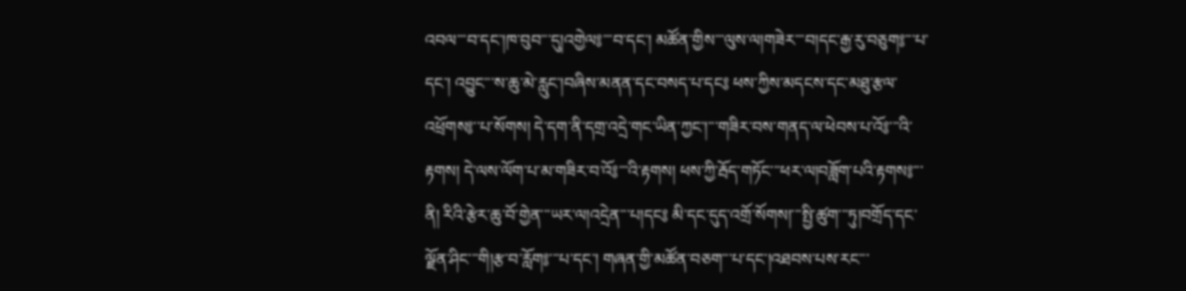འབལ་་་བ་དང་།ཁ་བུབ་་་དུ།འགྱེལ༔་་་བ་དང་། མཚོན་གྱིས་་་ལུས་ལ།གཟེར་་་བ།དང་རྒྱ་རུ་བཅུག༔་་་པ་དང་། འབྱུང་་་ས་ཆུ་མེ་རླུང་།བཞིས་མནན་དང་བསད་པ་དང༔ ཕས་ཀྱིས་མདངས་དང་མཐུ་རྩལ་འཕྲོགས༔་་པ་སོགས། དེ་དག་ནི་དགྲ་འདྲེ་གང་ཡིན་ཀྱང་།་་་གཟིར་བས་གནད་ལ་ཕེབས་པ་འོ༔་་་འི་རྟགས། དེ་ལས་ལོག་པ་མ་གཟིར་བ་འོ༔་་་འི་རྟགས། ཕས་ཀྱི་རྦོད་གཏོང་་་ཕར་ལ།བཟློག་པའི་རྟགས༔་་་ནི། རིའི་རྩེར་ཆུ་བོ་གྱེན་་་ཡར་ལ།འདྲེན་་་པ།དང༔ མི་དང་དུད་འགྲོ་སོགས།་་་སྤྱི་ཚུག་་་ཏུ།བགྲོད་དང་ལྗོན་ཤིང་་་གི།རྩ་བ་རློག༔་་་པ་དང་། གཞན་གྱི་མཚོན་བཅག་་་པ་དང་།འཐབས་པས་རང་་་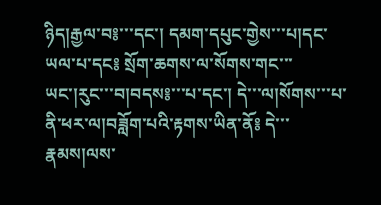ཉིད།རྒྱལ་བ༔་་་དང་། དམག་དཔུང་གྱེས་་་པ།དང་ཡལ་པ་དང༔ སྲོག་ཆགས་ལ་སོགས་གང་་་ཡང་།རུང་་་བ།བདས༔་་་པ་དང་། དེ་་་ལ།སོགས་་་པ་ནི་ཕར་ལ།བཟློག་པའི་རྟགས་ཡིན་ནོ༔ དེ་་་རྣམས།ལས་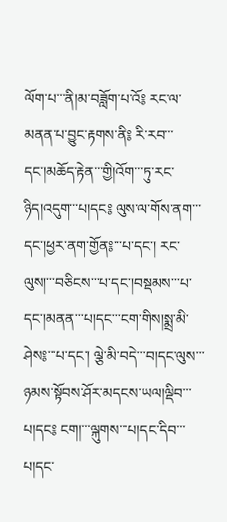ལོག་པ་་་ནི།མ་བཟློག་པ་འོ༔ རང་ལ་མནན་པ་བྱུང་རྟགས་ནི༔ རི་རབ་་་དང་།མཆོད་རྟེན་་་གྱི།འོག་་་ཏུ་རང་ཉིད།འདུག་་་པ།དང༔ ལུས་ལ་གོས་ནག་་་དང་།ཕྱར་ནག་གྱོན༔་་་པ་དང་། རང་ལུས།་་་བཅིངས་་་པ་དང་།བསྡམས་་་པ་དང་།མནན་་་པ།དང་་་ངག་གིས།སྨྲ་མི་ཤེས༔་་་པ་དང་། ལྕེ་མི་བདེ་་་བ།དང་ལུས་་་ཉམས་སྟོབས་ཤོར་མདངས་ཡལ།ལྡིབ་་་པ།དང༔ ངག།་་་ལྐུགས་་་པ།དང་དིབ་་་པ།དང་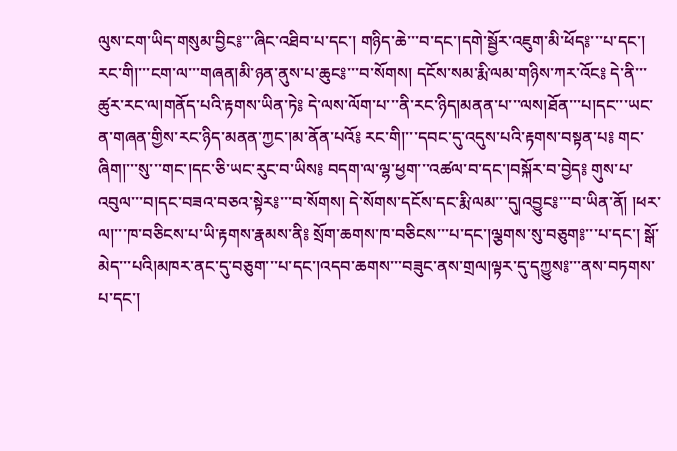ལུས་ངག་ཡིད་གསུམ་བྱིང༔་་་ཞིང་འཐིབ་པ་དང་། གཉིད་ཆེ་་་བ་དང་།དགེ་སྦྱོར་འཇུག་མི་ཕོད༔་་་པ་དང་། རང་གི།་་་ངག་ལ་་་གཞན།མི་ཉན་ནུས་པ་ཆུང༔་་་བ་སོགས། དངོས་སམ་རྨི་ལམ་གཉིས་ཀར་འོང༔ དེ་ནི་་་ཚུར་རང་ལ།གནོད་པའི་རྟགས་ཡིན་ཏེ༔ དེ་ལས་ལོག་པ་་་ནི་རང་ཉིད།མནན་པ་་་ལས།ཐོན་་་པ།དང་་་ཡང་ན་གཞན་གྱིས་རང་ཉིད་མནན་ཀྱང་།མ་ནོན་པའོ༔ རང་གི།་་་དབང་དུ་འདུས་པའི་རྟགས་བསྟན་པ༔ གང་ཞིག།་་་སུ་་་གང་།དང་ཅི་ཡང་རུང་བ་ཡིས༔ བདག་ལ་ལྷ་ཕྱག་་་འཚལ་བ་དང་།བསྐོར་བ་བྱེད༔ གུས་པ་འབུལ་་་བ།དང་བཟའ་བཅའ་སྟེར༔་་་བ་སོགས། དེ་སོགས་དངོས་དང་རྨི་ལམ་་་དུ།འབྱུང༔་་་བ་ཡིན་ནོ། །ཕར་ལ།་་་ཁ་བཅིངས་པ་ཡི་རྟགས་རྣམས་ནི༔ སྲོག་ཆགས་ཁ་བཅིངས་་་པ་དང་།ལྕགས་སུ་བཅུག༔་་་པ་དང་། སྒོ་མེད་་་པའི།མཁར་ནང་དུ་བཅུག་་་པ་དང་།འདབ་ཆགས་་་བཟུང་ནས་གྲལ།ལྟར་དུ་དཀྱུས༔་་་ནས་བཏགས་པ་དང་།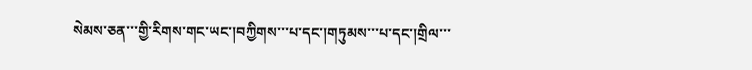སེམས་ཅན་་་གྱི་རིགས་གང་ཡང་།བཀྱིགས་་་པ་དང་།གཏུམས་་་པ་དང་།གྲིལ་་་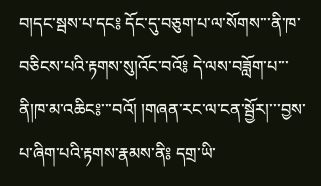བ།དང་སྦས་པ་དང༔ དོང་དུ་བཅུག་པ་ལ་སོགས་་་ནི་ཁ་བཅིངས་པའི་རྟགས་སུ།འོང་བའོ༔ དེ་ལས་བཟློག་པ་་་ནི།ཁ་མ་འཆིང༔་་་བའོ། །གཞན་རང་ལ་ངན་སྦྱོར།་་་བྱས་པ་ཞིག་པའི་རྟགས་རྣམས་ནི༔ དགྲ་ཡི་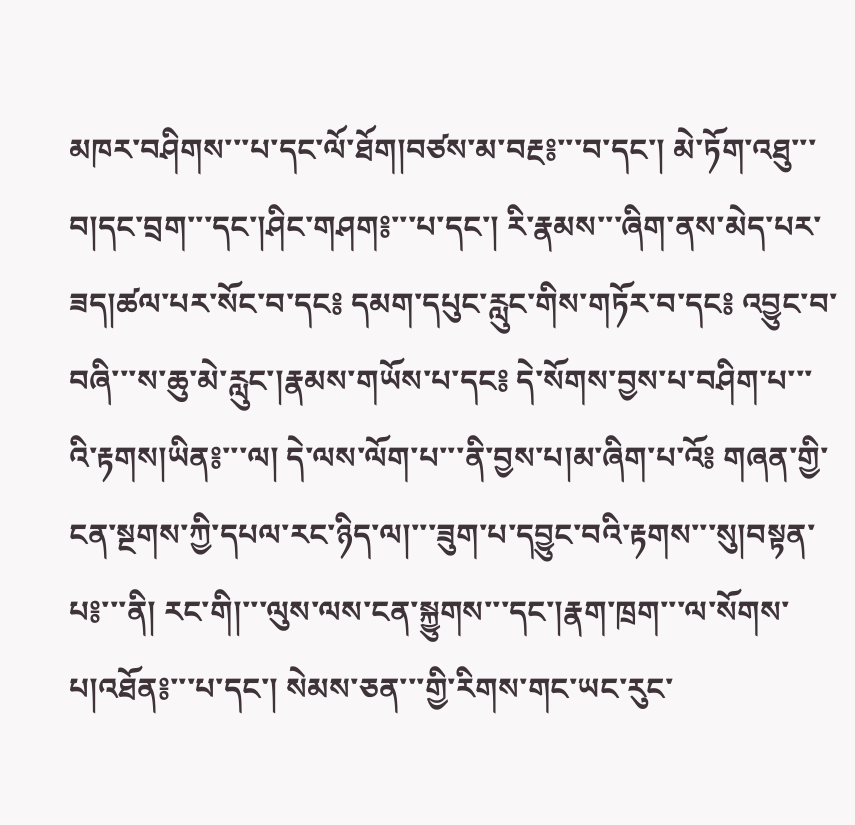མཁར་བཤིགས་་་པ་དང་ལོ་ཐོག།བཙས་མ་བརྔ༔་་་བ་དང་། མེ་ཏོག་འཐུ་་་བ།དང་བྲག་་་དང་།ཤིང་གཤག༔་་་པ་དང་། རི་རྣམས་་་ཞིག་ནས་མེད་པར་ཟད།ཚལ་པར་སོང་བ་དང༔ དམག་དཔུང་རླུང་གིས་གཏོར་བ་དང༔ འབྱུང་བ་བཞི་་་ས་ཆུ་མེ་རླུང་།རྣམས་གཡོས་པ་དང༔ དེ་སོགས་བྱས་པ་བཤིག་པ་་་འི་རྟགས།ཡིན༔་་་ལ། དེ་ལས་ལོག་པ་་་ནི་བྱས་པ།མ་ཞིག་པ་འོ༔ གཞན་གྱི་ངན་སྔགས་ཀྱི་དཔལ་རང་ཉིད་ལ།་་་ཟུག་པ་དབྱུང་བའི་རྟགས་་་སུ།བསྟན་པ༔་་་ནི། རང་གི།་་་ལུས་ལས་ངན་སྐྱུགས་་་དང་།རྣག་ཁྲག་་་ལ་སོགས་པ།འཐོན༔་་་པ་དང་། སེམས་ཅན་་་གྱི་རིགས་གང་ཡང་རུང་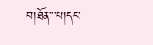བ།ཐོན་་་པ།དང་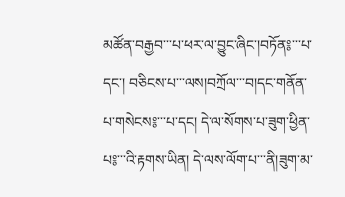མཚོན་བརྒྱབ་་་པ་ཕར་ལ་བྱུང་ཞིང་།བཏོན༔་་་པ་དང་། བཅིངས་པ་་་ལས།བཀྲོལ་་་བ།དང་གནོན་པ་གསེངས༔་་་པ་དང། དེ་ལ་སོགས་པ་ཟུག་ཕྱིན་པ༔་་་འི་རྟགས་ཡིན། དེ་ལས་ལོག་པ་་་ནི།ཟུག་མ་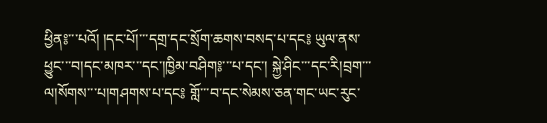ཕྱིན༔་་་པའོ། །དང་པོ།་་་དགྲ་དང་སྲོག་ཆགས་བསད་པ་དང༔ ཡུལ་ནས་ཕྱུང་་་བ།དང་མཁར་་་དང་།ཁྱིམ་བཤིག༔་་་པ་དང་། སྐྱེ་ཤིང་་་དང་རི།བྲག་་་ལ།སོགས་་་པ།གཤགས་པ་དང༔ གློ་་་བ་དང་སེམས་ཅན་གང་ཡང་རུང་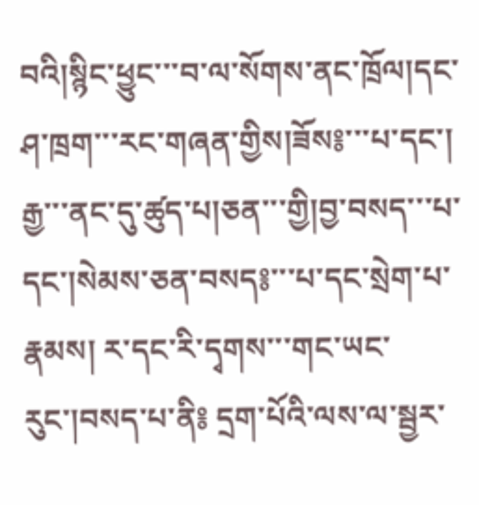བའི།སྙིང་ཕྱུང་་་བ་ལ་སོགས་ནང་ཁྲོལ།དང་ཤ་ཁྲག་་་རང་གཞན་གྱིས།ཟོས༔་་་པ་དང་། རྒྱ་་་ནང་དུ་ཚུད་པ།ཅན་་་གྱི།བྱ་བསད་་་པ་དང་།སེམས་ཅན་བསད༔་་་པ་དང་སྲེག་པ་རྣམས། ར་དང་རི་དྭགས་་་གང་ཡང་རུང་།བསད་པ་ནི༔ དྲག་པོའི་ལས་ལ་སྦྱར་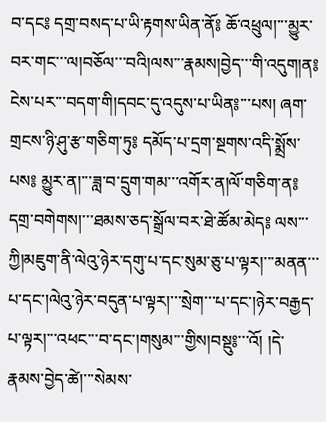བ་དང༔ དགྲ་བསད་པ་ཡི་རྟགས་ཡིན་ནོ༔ ཆོ་འཕྲུལ།་་་མྱུར་བར་གང་་་ལ།བཅོལ་་་བའི།ལས་་་རྣམས།བྱེད་་་གི་འདུག།ན༔ ངེས་པར་་་བདག་གི།དབང་དུ་འདུས་པ་ཡིན༔་་་པས། ཞག་གྲངས་ཉི་ཤུ་རྩ་གཅིག་ཏུ༔ དམོད་པ་དྲག་སྔགས་འདི་སྨྲོས་པས༔ མྱུར་ན།་་་ཟླ་བ་དྲུག་གམ་་་འགོར་ན།ལོ་གཅིག་ན༔ དགྲ་བགེགས།་་་ཐམས་ཅད་སྒྲོལ་བར་ཐེ་ཚོམ་མེད༔ ལས་་་ཀྱི།མཇུག་ནི་ལེའུ་ཉེར་དགུ་པ་དང་སུམ་ཅུ་པ་ལྟར།་་་མནན་་་པ་དང་།ལེའུ་ཉེར་བདུན་པ་ལྟར།་་་སྲེག་་་པ་དང་།ཉེར་བརྒྱད་པ་ལྟར།་་་འཕང་་་བ་དང་།གསུམ་་་གྱིས།བསྡུ༔་་་འོ། །དེ་རྣམས་བྱེད་ཚེ།་་་སེམས་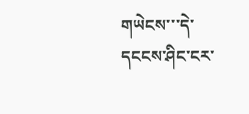གཡེངས་་་དེ་དངངས་ཤིང་ངར་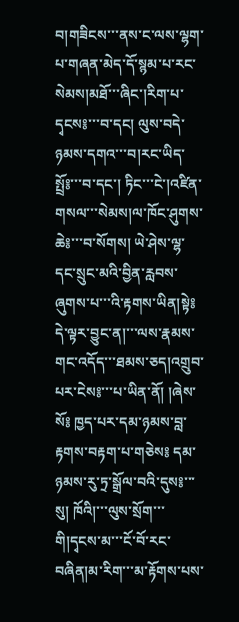བ།གཟིངས་་་ནས་ང་ལས་ལྷག་པ་གཞན་མེད་དོ་སྙམ་པ་རང་སེམས།མཐོ་་་ཞིང་།རིག་པ་དྭངས༔་་་བ་དང། ལུས་བདེ་ཉམས་དགའ་་་བ།རང་ཡིད་སྤྲོ༔་་་བ་དང་། ཏིང་་་ངེ་།འཛིན་གསལ་་་སེམས།ལ་ཁོང་ཤུགས་ཆེ༔་་་བ་སོགས། ཡེ་ཤེས་ལྷ་དང་སྲུང་མའི་བྱིན་རླབས་ཞུགས་པ་་་འི་རྟགས་ཡིན།སྟེ༔ དེ་ལྟར་བྱུང་ན།་་་ལས་རྣམས་གང་འདོད་་་ཐམས་ཅད།འགྲུབ་པར་ངེས༔་་་པ་ཡིན་ནོ། །ཞེས་སོ༔ ཁྱད་པར་དམ་ཉམས་བླ་རྟགས་བརྟག་པ་གཅེས༔ དམ་ཉམས་རུ་ཏྲ་སྒྲོལ་བའི་དུས༔་་་སུ། ཁོའི།་་་ལུས་སྲོག་་་གི།དྭངས་མ་་་ངོ་བོ་རང་བཞིན།མ་རིག་་་མ་རྟོགས་པས་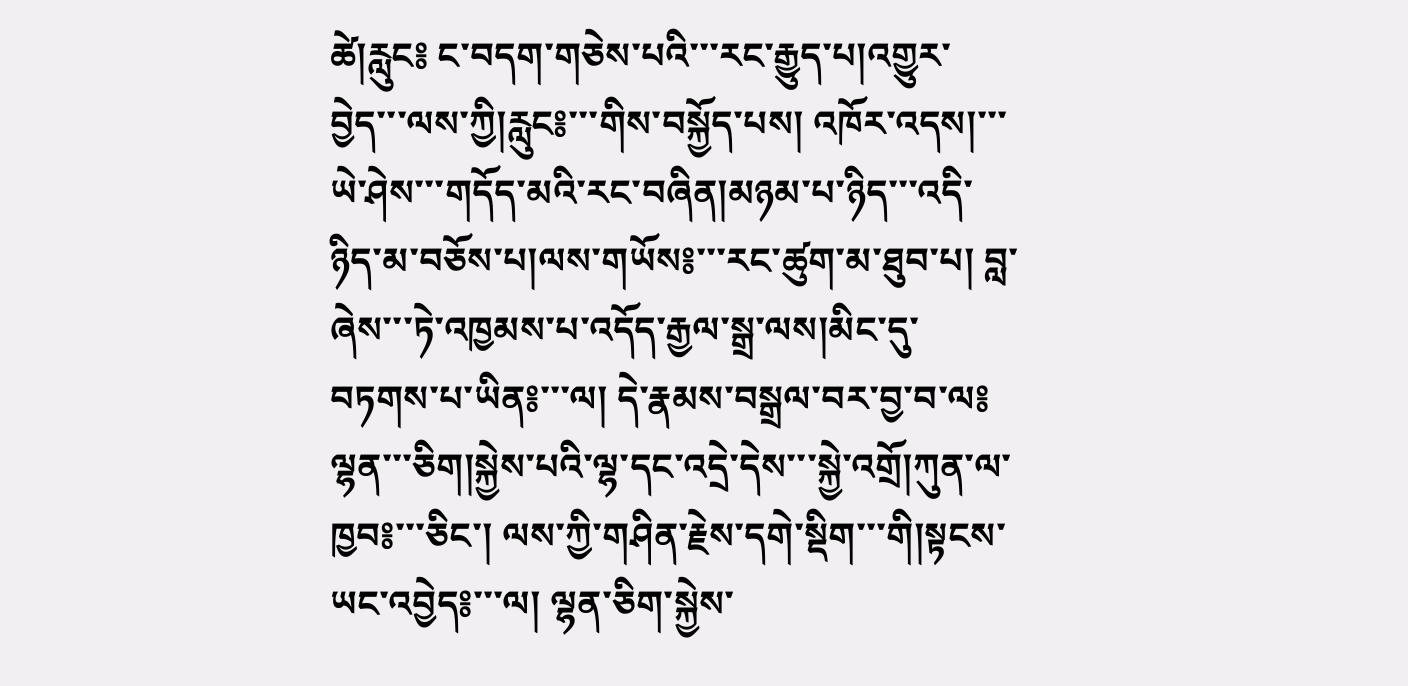ཚེ།རླུང༔ ང་བདག་གཅེས་པའི་་་རང་རྒྱུད་པ།འགྱུར་བྱེད་་་ལས་ཀྱི།རླུང༔་་་གིས་བསྐྱོད་པས། འཁོར་འདས།་་་ཡེ་ཤེས་་་གདོད་མའི་རང་བཞིན།མཉམ་པ་ཉིད་་་འདི་ཉིད་མ་བཅོས་པ།ལས་གཡོས༔་་་རང་ཚུག་མ་ཐུབ་པ། བླ་ཞེས་་་ཏེ་འཁྱམས་པ་འདོད་རྒྱལ་སྒྲ་ལས།མིང་དུ་བཏགས་པ་ཡིན༔་་་ལ། དེ་རྣམས་བསྒྲལ་བར་བྱ་བ་ལ༔ ལྷན་་་ཅིག།སྐྱེས་པའི་ལྷ་དང་འདྲེ་དེས་་་སྐྱེ་འགྲོ།ཀུན་ལ་ཁྱབ༔་་་ཅིང་། ལས་ཀྱི་གཤིན་རྗེས་དགེ་སྡིག་་་གི།སྟངས་ཡང་འབྱེད༔་་་ལ། ལྷན་ཅིག་སྐྱེས་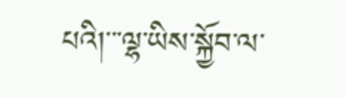པའི།་་་ལྷ་ཡིས་སྐྱོབ་ལ་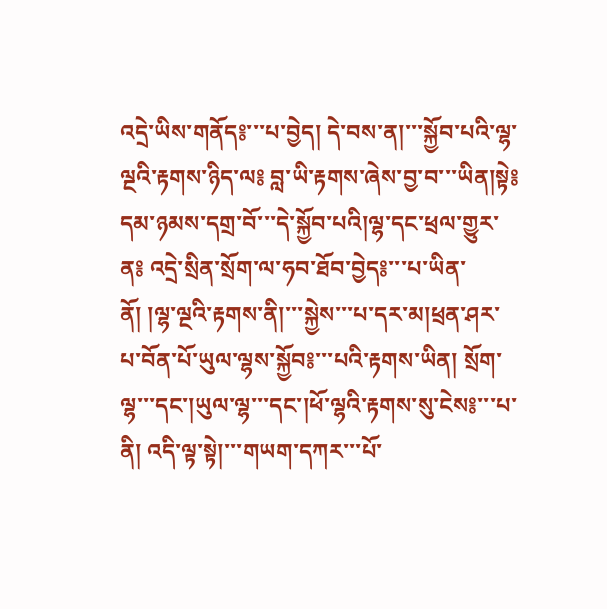འདྲེ་ཡིས་གནོད༔་་་པ་བྱེད། དེ་བས་ན།་་་སྐྱོབ་པའི་ལྷ་ལྔའི་རྟགས་ཉིད་ལ༔ བླ་ཡི་རྟགས་ཞེས་བྱ་བ་་་ཡིན།སྟེ༔ དམ་ཉམས་དགྲ་བོ་་་དེ་སྐྱོབ་པའི།ལྷ་དང་ཕྲལ་གྱུར་ན༔ འདྲེ་སྲིན་སྲོག་ལ་ཧབ་ཐོབ་བྱེད༔་་་པ་ཡིན་ནོ། །ལྷ་ལྔའི་རྟགས་ནི།་་་སྐྱེས་་་པ་དར་མ།ཕྲན་ཤར་པ་བོན་པོ་ཡུལ་ལྷས་སྐྱོབ༔་་་པའི་རྟགས་ཡིན། སྲོག་ལྷ་་་དང་།ཡུལ་ལྷ་་་དང་།ཕོ་ལྷའི་རྟགས་སུ་ངེས༔་་་པ་ནི། འདི་ལྟ་སྟེ།་་་གཡག་དཀར་་་པོ་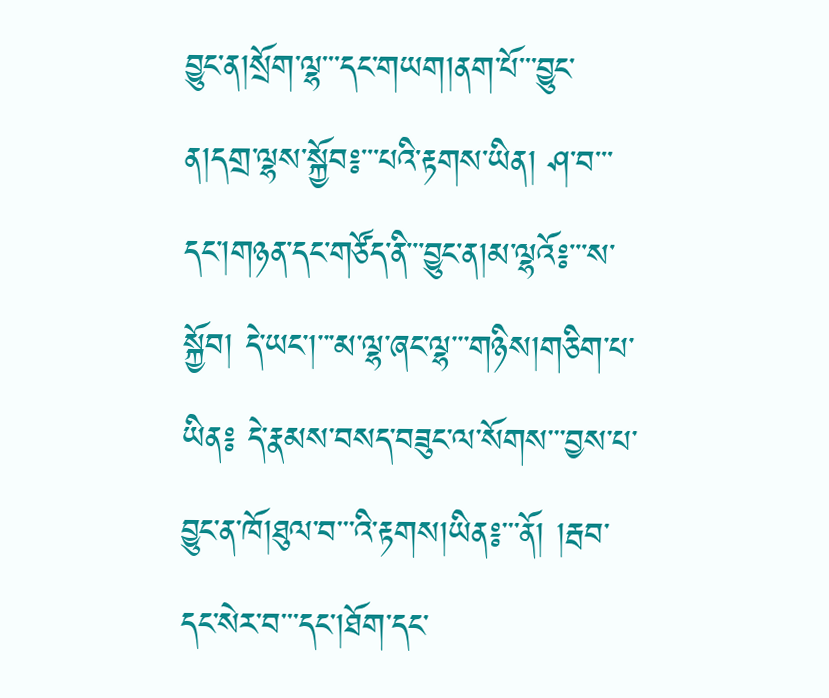བྱུང་ན།སྲོག་ལྷ་་་དང་གཡག།ནག་པོ་་་བྱུང་ན།དགྲ་ལྷས་སྐྱོབ༔་་་པའི་རྟགས་ཡིན། ཤ་བ་་་དང་།གཉན་དང་གཙོད་ནི་་་བྱུང་ན།མ་ལྷའོ༔་་་ས་སྐྱོབ། དེ་ཡང་།་་་མ་ལྷ་ཞང་ལྷ་་་གཉིས།གཅིག་པ་ཡིན༔ དེ་རྣམས་བསད་བཟུང་ལ་སོགས་་་བྱས་པ་བྱུང་ན་ཁོ།ཐུལ་བ་་་འི་རྟགས།ཡིན༔་་་ནོ། །རྦབ་དང་སེར་བ་་་དང་།ཐོག་དང་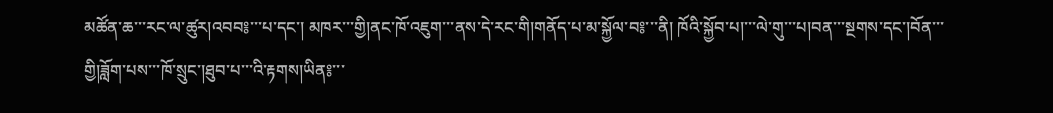མཚོན་ཆ་་་རང་ལ་ཚུར།འབབ༔་་་པ་དང་། མཁར་་་གྱི།ནང་ཁོ་འཇུག་་་ནས་དེ་རང་གི།གནོད་པ་མ་སྐྱོལ་བ༔་་་ནི། ཁོའི་སྐྱོབ་པ།་་་ལེ་གུ་་་པ།བན་་་སྔགས་དང་།བོན་་་གྱི།ཟློག་པས་་་ཁོ་སྲུང་།ཐུབ་པ་་་འི་རྟགས།ཡིན༔་་་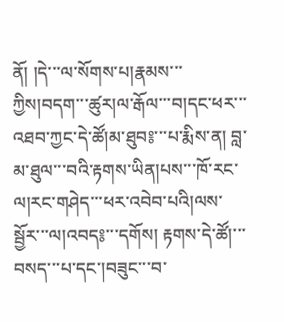ནོ། །དེ་་་ལ་སོགས་པ།རྣམས་་་ཀྱིས།བདག་་་ཚུར།ལ་རྒོལ་་་བ།དང་ཕར་་་འཐབ་ཀྱང་དེ་ཚོ།མ་ཐུབ༔་་་པ་རྨིས་ན། བླ་མ་ཐུལ་་་བའི་རྟགས་ཡིན།པས་་་ཁོ་རང་ལ།རང་གཤེད་་་ཕར་འབེབ་པའི།ལས་སྦྱོར་་་ལ།འབད༔་་་དགོས། རྟགས་དེ་ཚོ།་་་བསད་་་པ་དང་།བཟུང་་་བ་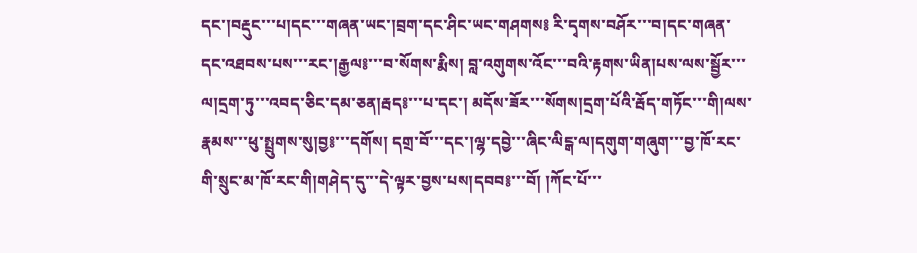དང་།བརྡུང་་་པ།དང་་་གཞན་ཡང་།བྲག་དང་ཤིང་ཡང་གཤགས༔ རི་དྭགས་བཤོར་་་བ།དང་གཞན་དང་འཐབས་པས་་་རང་།རྒྱལ༔་་་བ་སོགས་རྨིས། བླ་འགུགས་འོང་་་བའི་རྟགས་ཡིན།པས་ལས་སྦྱོར་་་ལ།དྲག་ཏུ་་་འབད་ཅིང་དམ་ཅན།རྦད༔་་་པ་དང་། མདོས་ཟོར་་་སོགས།དྲག་པོའི་རྦོད་གཏོང་་་གི།ལས་རྣམས་་་ཕུ་སྤྲུགས་སུ།བྱ༔་་་དགོས། དགྲ་བོ་་་དང་།ལྷ་དབྱེ་་་ཞིང་ལིངྒ་ལ།དགུག་གཞུག་་་བྱ་ཁོ་རང་གི་སྲུང་མ་ཁོ་རང་གི།གཤེད་དུ་་་དེ་ལྟར་བྱས་པས།དབབ༔་་་བོ། །ཀོང་པོ་་་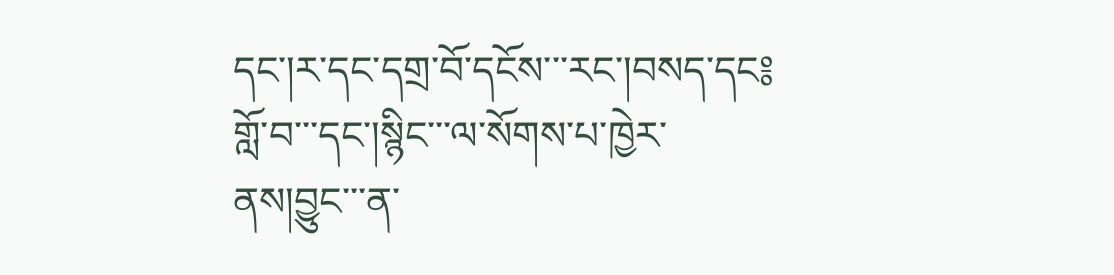དང་།ར་དང་དགྲ་བོ་དངོས་་་རང་།བསད་དང༔ གློ་བ་་་དང་།སྙིང་་་ལ་སོགས་པ་ཁྱེར་ནས།བྱུང་་་ན་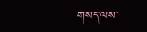གསད་ལས་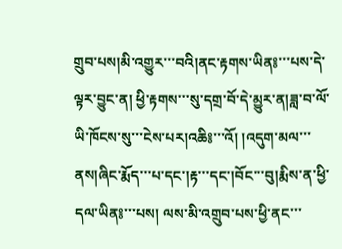གྲུབ་པས།མི་འགྱུར་་་བའི།ནང་རྟགས་ཡིན༔་་་པས་དེ་ལྟར་བྱུང་ན། ཕྱི་རྟགས་་་སུ་དགྲ་བོ་དེ་མྱུར་ན།ཟླ་བ་ལོ་ཡི་ཁོངས་སུ་་་ངེས་པར།འཆི༔་་་འོ། །འདུག་མལ་་་ནས།ཞིང་རྨོད་་་པ་དང་།རྟ་་་དང་།བོང་་་བུ།རྨིས་ན་ཕྱི་དལ་ཡིན༔་་་པས། ལས་མི་འགྲུབ་པས་ཕྱི་ནང་་་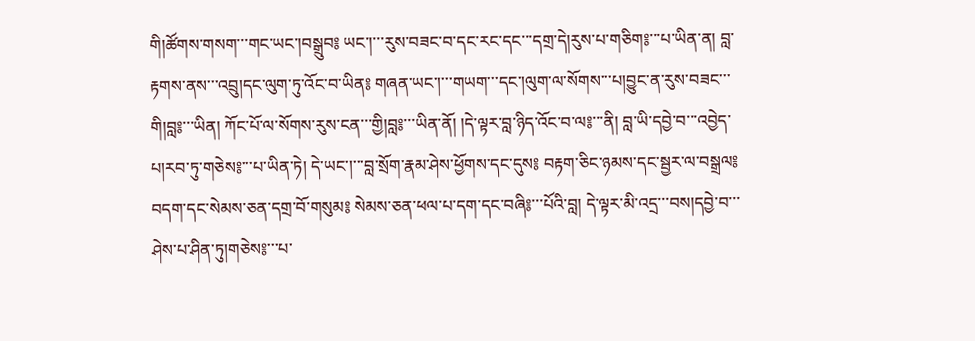གི།ཚོགས་གསག་་་གང་ཡང་།བསྒྲུབ༔ ཡང་།་་་རུས་བཟང་བ་དང་རང་དང་་་དགྲ་དེ།རུས་པ་གཅིག༔་་་པ་ཡིན་ན། བླ་རྟགས་ནས་་་འབྲུ།དང་ལུག་ཏུ་འོང་བ་ཡིན༔ གཞན་ཡང་།་་་གཡག་་་དང་།ལུག་ལ་སོགས་་་པ།བྱུང་ན་རུས་བཟང་་་གི།བླ༔་་་ཡིན། ཀོང་པོ་ལ་སོགས་རུས་ངན་་་གྱི།བླ༔་་་ཡིན་ནོ། །དེ་ལྟར་བླ་ཉིད་འོང་བ་ལ༔་་་ནི། བླ་ཡི་དབྱེ་བ་་་འབྱེད་པ།རབ་ཏུ་གཅེས༔་་་པ་ཡིན་ཏེ། དེ་ཡང་།་་་བླ་སྲོག་རྣམ་ཤེས་ཕྱོགས་དང་དུས༔ བརྟག་ཅིང་ཉམས་དང་སྦྱར་ལ་བསྒྲལ༔ བདག་དང་སེམས་ཅན་དགྲ་བོ་གསུམ༔ སེམས་ཅན་ཕལ་པ་དག་དང་བཞི༔་་་པོའི་བླ། དེ་ལྟར་མི་འདྲ་་་བས།དབྱེ་བ་་་ཤེས་པ་ཤིན་ཏུ།གཅེས༔་་་པ་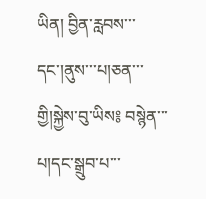ཡིན། བྱིན་རླབས་་་དང་།ནུས་་་པ།ཅན་་་གྱི།སྐྱེས་བུ་ཡིས༔ བསྙེན་་་པ།དང་སྒྲུབ་པ་་་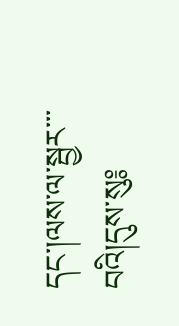དང་།ལས་ལ་སྦྱར་་་བའི།དུས་སུ༔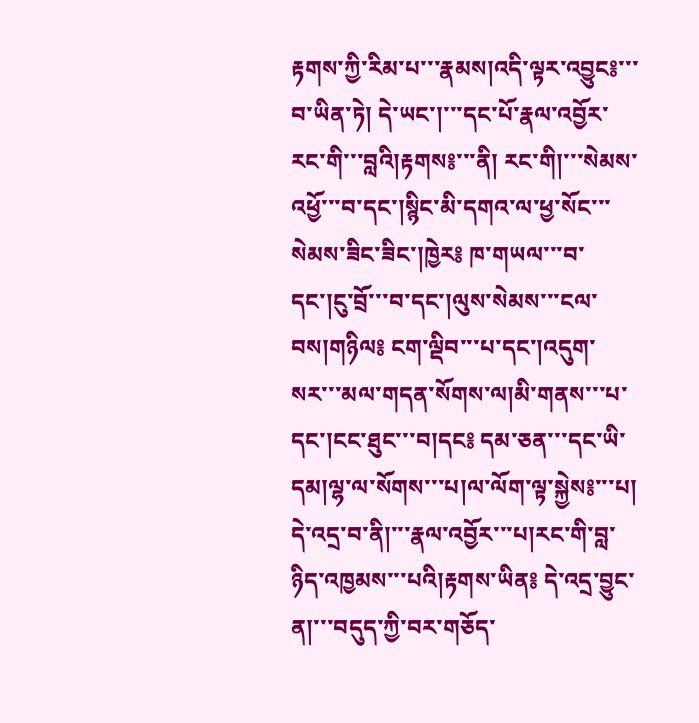རྟགས་ཀྱི་རིམ་པ་་་རྣམས།འདི་ལྟར་འབྱུང༔་་་བ་ཡིན་ཏེ། དེ་ཡང་།་་་དང་པོ་རྣལ་འབྱོར་རང་གི་་་བླའི།རྟགས༔་་་ནི། རང་གི།་་་སེམས་འཕྱོ་་་བ་དང་།སྙིང་མི་དགའ་ལ་ཕྱ་སོང་་་སེམས་ཟིང་ཟིང་།ཁྱེར༔ ཁ་གཡལ་་་བ་དང་།ངུ་བྲོ་་་བ་དང་།ལུས་སེམས་་་ངལ་བས།གཉིལ༔ ངག་ལྡིབ་་་པ་དང་།འདུག་སར་་་མལ་གདན་སོགས་ལ།མི་གནས་་་པ་དང་།ངང་ཐུང་་་བ།དང༔ དམ་ཅན་་་དང་ཡི་དམ།ལྷ་ལ་སོགས་་་པ།ལ་ལོག་ལྟ་སྐྱེས༔་་་པ། དེ་འདྲ་བ་ནི།་་་རྣལ་འབྱོར་་་པ།རང་གི་བླ་ཉིད་འཁྱམས་་་པའི།རྟགས་ཡིན༔ དེ་འདྲ་བྱུང་ན།་་་བདུད་ཀྱི་བར་གཅོད་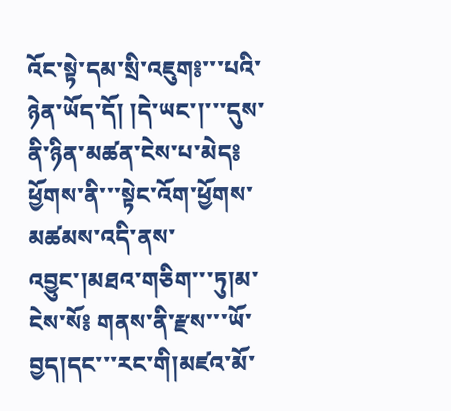འོང་སྟེ་དམ་སྲི་འཇུག༔་་་པའི་ཉེན་ཡོད་དོ། །དེ་ཡང་།་་་དུས་ནི་ཉིན་མཚན་ངེས་པ་མེད༔ ཕྱོགས་ནི་་་སྟེང་འོག་ཕྱོགས་མཚམས་འདི་ནས་འབྱུང་།མཐའ་གཅིག་་་ཏུ།མ་ངེས་སོ༔ གནས་ནི་རྫས་་་ཡོ་བྱད།དང་་་རང་གི།མཛའ་མོ་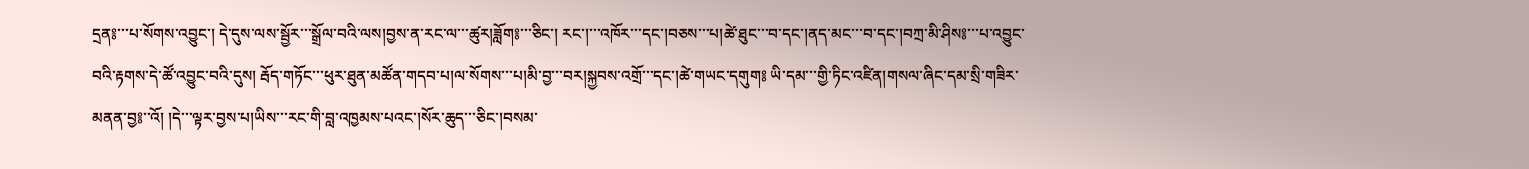དྲན༔་་་པ་སོགས་འབྱུང་། དེ་དུས་ལས་སྦྱོར་་་སྒྲོལ་བའི་ལས།བྱས་ན་རང་ལ་་་ཚུར།ཟློག༔་་་ཅིང་། རང་།་་་འཁོར་་་དང་།བཅས་་་པ།ཚེ་ཐུང་་་བ་དང་།ནད་མང་་་བ་དང་།བཀྲ་མི་ཤིས༔་་་པ་འབྱུང་བའི་རྟགས་དེ་ཚོ་འབྱུང་བའི་དུས། རྦོད་གཏོང་་་ཕུར་ཐུན་མཚོན་གདབ་པ།ལ་སོགས་་་པ།མི་བྱ་་་བར།སྐྱབས་འགྲོ་་་དང་།ཚེ་གཡང་དགུག༔ ཡི་དམ་་་གྱི་ཏིང་འཛིན།གསལ་ཞིང་དམ་སྲི་གཟིར་མནན་བྱ༔་་འོ། །དེ་་་ལྟར་བྱས་པ།ཡིས་་་རང་གི་བླ་འཁྱམས་པའང་།སོར་ཆུད་་་ཅིང་།བསམ་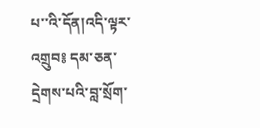པ་་འི་དོན།འདི་ལྟར་འགྲུབ༔ དམ་ཅན་དྲེགས་པའི་བླ་སྲོག་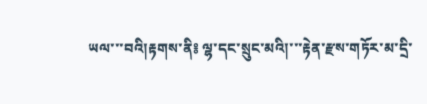ཡལ་་་བའི།རྟགས་ནི༔ ལྷ་དང་སྲུང་མའི།་་་རྟེན་རྫས་གཏོར་མ་དྲི་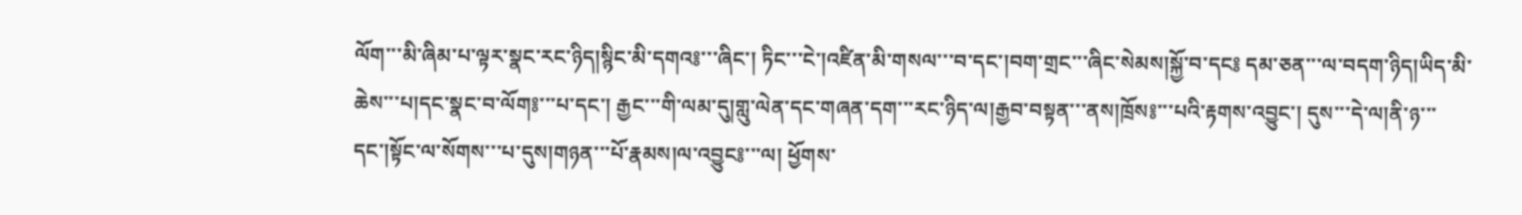ལོག་་་མི་ཞིམ་པ་ལྟར་སྣང་རང་ཉིད།སྙིང་མི་དགའ༔་་་ཞིང་། ཏིང་་་ངེ་།འཛིན་མི་གསལ་་་བ་དང་།བག་གྲང་་་ཞིང་སེམས།སྐྱོ་བ་དང༔ དམ་ཅན་་་ལ་བདག་ཉིད།ཡིད་མི་ཆེས་་་པ།དང་སྣང་བ་ལོག༔་་་པ་དང་། རྒྱང་་་གི་ལམ་དུ།གླུ་ལེན་དང་གཞན་དག་་་རང་ཉིད་ལ།རྒྱབ་བསྟན་་་ནས།ཁྲོས༔་་་པའི་རྟགས་འབྱུང་། དུས་་་དེ་ལ།ནི་ཉ་་་དང་།སྟོང་ལ་སོགས་་་པ་དུས།གཉན་་་པོ་རྣམས།ལ་འབྱུང༔་་་ལ། ཕྱོགས་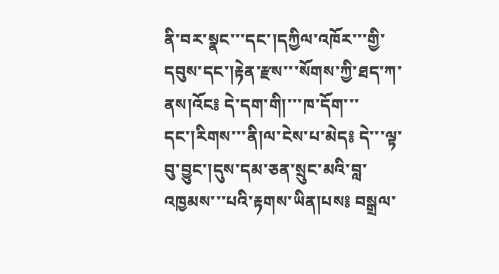ནི་བར་སྣང་་་དང་།དཀྱིལ་འཁོར་་་གྱི་དབུས་དང་།རྟེན་རྫས་་་སོགས་ཀྱི་ཐད་ཀ་ནས།འོང༔ དེ་དག་གི།་་་ཁ་དོག་་་དང་།རིགས་་་ནི།ལ་ངེས་པ་མེད༔ དེ་་་ལྟ་བུ་བྱུང་།དུས་དམ་ཅན་སྲུང་མའི་བླ་འཁྱམས་་་པའི་རྟགས་ཡིན།པས༔ བསྒྲལ་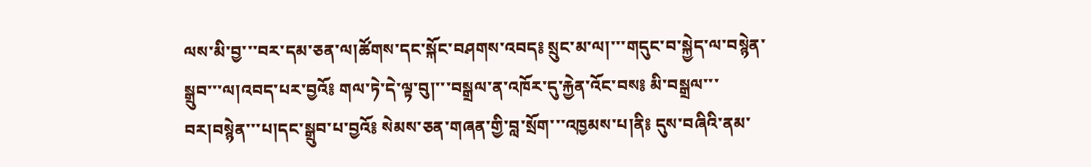ལས་མི་བྱ་་་བར་དམ་ཅན་ལ།ཚོགས་དང་སྐོང་བཤགས་འབད༔ སྲུང་མ་ལ།་་་གདུང་བ་སྐྱེད་ལ་བསྙེན་སྒྲུབ་་་ལ།འབད་པར་བྱའོ༔ གལ་ཏེ་དེ་ལྟ་བུ།་་་བསྒྲལ་ན་འཁོར་དུ་རྐྱེན་འོང་བས༔ མི་བསྒྲལ་་་བར།བསྙེན་་་པ།དང་སྒྲུབ་པ་བྱའོ༔ སེམས་ཅན་གཞན་གྱི་བླ་སྲོག་་་འཁྱམས་པ།ནི༔ དུས་བཞིའི་ནམ་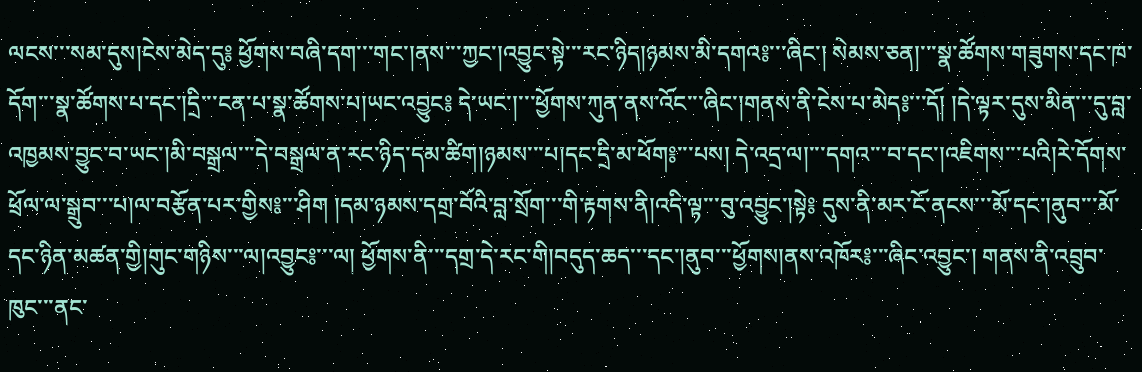ལངས་་་སམ་དུས།ངེས་མེད་དུ༔ ཕྱོགས་བཞི་དག་་་གང་།ནས་་་ཀྱང་།འབྱུང་སྟེ་་་རང་ཉིད།ཉམས་མི་དགའ༔་་་ཞིང་། སེམས་ཅན།་་་སྣ་ཚོགས་གཟུགས་དང་ཁ་དོག་་་སྣ་ཚོགས་པ་དང་།དྲི་་་ངན་པ་སྣ་ཚོགས་པ།ཡང་འབྱུང༔ དེ་ཡང་།་་་ཕྱོགས་ཀུན་ནས་འོང་་་ཞིང་།གནས་ནི་ངེས་པ་མེད༔་་་དོ། །དེ་ལྟར་དུས་མིན་་་དུ་བླ་འཁྱམས་བྱུང་བ་ཡང་།མི་བསྒྲལ་་་དེ་བསྒྲལ་ན་རང་ཉིད་དམ་ཚིག།ཉམས་་་པ།དང་དྲི་མ་ཕོག༔་་་པས། དེ་འདྲ་ལ།་་་དགའ་་་བ་དང་།འཇིགས་་་པའི།རེ་དོགས་ཕྲོལ་ལ་སྒྲུབ་་་པ།ལ་བརྩོན་པར་གྱིས༔་་་ཤིག །དམ་ཉམས་དགྲ་བོའི་བླ་སྲོག་་་གི་རྟགས་ནི།འདི་ལྟ་་་བུ་འབྱུང་།སྟེ༔ དུས་ནི་མར་ངོ་ནངས་་་མོ་དང་།ནུབ་་་མོ་དང་ཉིན་མཚན་གྱི།གུང་གཉིས་་་ལ།འབྱུང༔་་་ལ། ཕྱོགས་ནི་་་དགྲ་དེ་རང་གི།བདུད་ཆད་་་དང་།ནུབ་་་ཕྱོགས།ནས་འཁོར༔་་་ཞིང་འབྱུང་། གནས་ནི་འབྲུབ་ཁུང་་་ནང་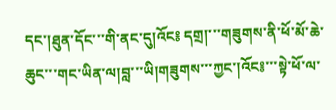དང་།ཐུན་དོང་་་གི་ནང་དུ།འོང༔ དགྲ།་་་གཟུགས་ནི་ཕོ་མོ་ཆེ་ཆུང་་་གང་ཡིན་ལ།བླ་་་ཡི།གཟུགས་་་ཀྱང་།འོང༔་་་སྟེ་ཕོ་ལ་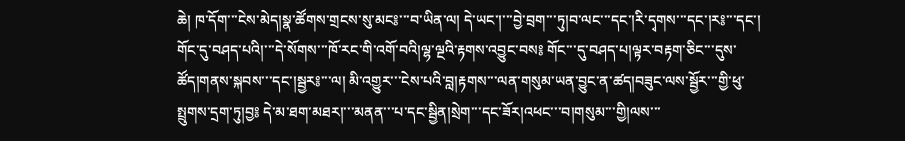ཆེ། ཁ་དོག་་་ངེས་མེད།སྣ་ཚོགས་གྲངས་སུ་མང༔་་་བ་ཡིན་ལ། དེ་ཡང་།་་་བྱེ་བྲག་་་ཏུ།བ་ལང་་་དང་།རི་དྭགས་་་དང་།ར༔་་་དང་། གོང་དུ་བཤད་པའི།་་་དེ་སོགས་་་ཁོ་རང་གི་འགོ་བའི།ལྷ་ལྔའི་རྟགས་འབྱུང་བས༔ གོང་་་དུ་བཤད་པ།ལྟར་བརྟག་ཅིང་་་དུས་ཚོད།གནས་སྐབས་་་དང་།སྦྱར༔་་་ལ། མི་འགྱུར་་་ངེས་པའི་བླ།རྟགས་་་ལན་གསུམ་ཡན་བྱུང་ན་ཚད།བཟུང་ལས་སྦྱོར་་་གྱི་ཕུ་སྤྲུགས་དྲག་ཏུ།བྱ༔ དེ་མ་ཐག་མཐར།་་་མནན་་་པ་དང་སྦྱིན།སྲེག་་་དང་ཟོར།འཕང་་་བ།གསུམ་་་གྱི།ལས་་་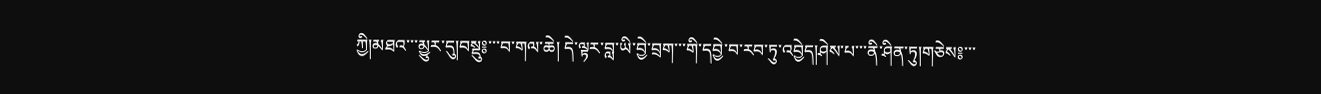ཀྱི།མཐའ་་་མྱུར་དུ།བསྡུ༔་་་བ་གལ་ཆེ། དེ་ལྟར་བླ་ཡི་བྱེ་བྲག་་་གི་དབྱེ་བ་རབ་ཏུ་འབྱེད།ཤེས་པ་་་ནི་ཤིན་ཏུ།གཅེས༔་་་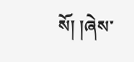སོ། །ཞེས་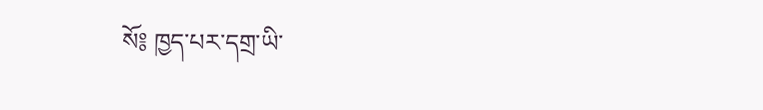སོ༔ ཁྱད་པར་དགྲ་ཡི་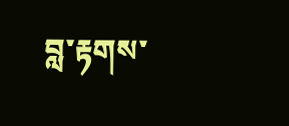བླ་རྟགས་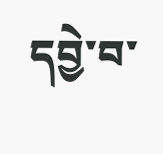དབྱེ་བ་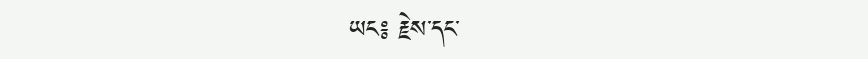ཡང༔ རྗེས་དང་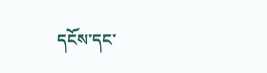དངོས་དང་